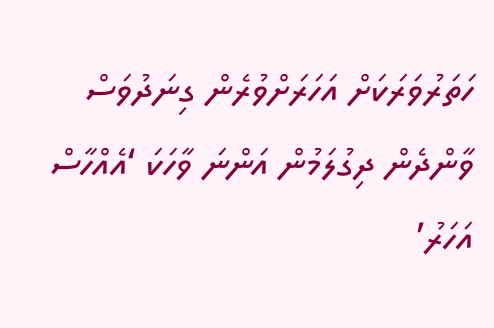ހަތަރުވަރަކަށް އަހަރަށްވުރެން ގިނަދުވަސް ވާންދެން ދިގުލަމުން އަންނަ ވާހަކަ ‘އެއްހާސް އަހަރު’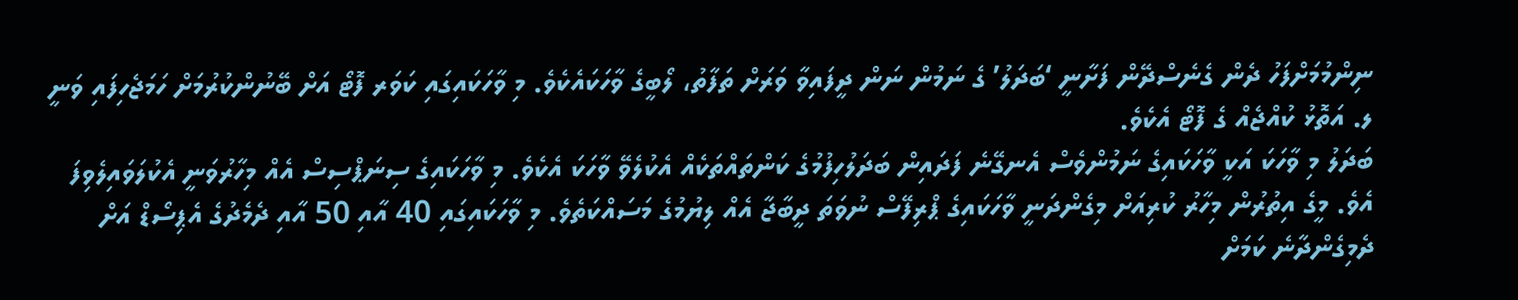ނިންމުމަށްފަހު ދެން ގެނެސްދޭން ފަށާނީ ‘ބަދަލު’ ގެ ނަމުން ނަން ދީފައިވާ ވަރަށް ތަފާތު، ލޯބީގެ ވާހަކައެކެވެ. މި ވާހަކައިގައި ކަވަރ ފޮޓޯ އަށް ބޭނުންކުރުމަށް ހަމަޖެހިފައި ވަނީ ލ. އަތޮޅު ކުއްޖެއް ގެ ފޮޓޯ އެކެވެ.
ބަދަލު މި ވާހަކަ އަކީ ވާހަކައިގެ ނަމުންވެސް އެނގޭނެ ފަދައިން ބަދަލުހިފުމުގެ ކަންތައްތަކެއް އެކުލެވޭ ވާހަކަ އެކެވެ. މި ވާހަކައިގެ ސިނަޕްސިސް އެއް މިހާރުވަނީ އެކުލަވައިލެވިފަ އެވެ. މީގެ އިތުރުން މިހާރު ކުރިއަށް މިގެންދަނީ ވާހަކައިގެ ޕްރިފޭސް ނުވަތަ ދީބާޖާ އެއް ލިޔުމުގެ މަސައްކަތެވެ. މި ވާހަކައިގައި 40 އާއި 50 އާއި ދެމެދުގެ އެޕިސޯޑް އަށް ދެމިގެންދާނެ ކަމަށް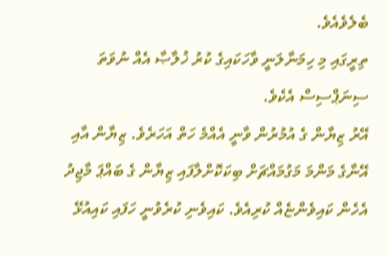ބެލެވެއެވެ.
ތިރީގައި މި ހިމަނާލަނީ ވާހަކައިގެ ކުރު ޚުލާޞާ އެއް ނުވަތަ ސިނަޕްސިސް އެކެވެ.
އޭރު ޒިޔާން ގެ އުމުރުން ވާނީ އެއްމެ ހަތް އަހަރެވެ. ޒިޔާން އާއި އޭނާގެ މަންމަ މަގުމައްޗަށް ބިކަކޮށްލާފައި ޒިޔާން ގެ ބައްޕަ މާޖިދު އެހެން ކައިވެންޏެއް ކުރިއެވެ. ކައިވެނި ކުރެވުނީ ހަފައި ކައިއުޅޭ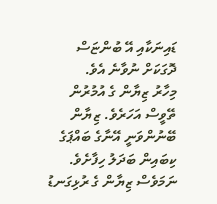ޑައިނަކާއި އޭ ބުންޏަސް ދޮގަކަށް ނުވާނެ އެވެ.
މިހާރު ޒިޔާން ގެ އުމުރުން ތޭވީސް އަހަރެވެ. ޒިޔާން ބޭނުންވަނީ އޭނާގެ ބައްޕަގެ ކިބައިން ބަދަލު ހިފާށެވެ. ނަމަވެސް ޒިޔާން ގެ ރުޅިގަނޑު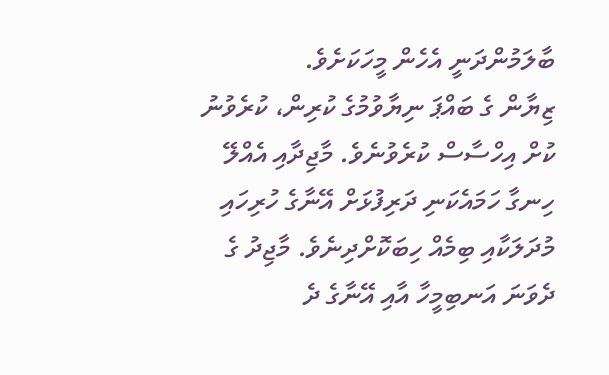ބާލަމުންދަނީ އެހެން މީހަކަށެވެ.
ޒިޔާން ގެ ބައްޕަ ނިޔާވުމުގެ ކުރިން، ކުރެވުނު ކުށް އިހްސާސް ކުރެވުނެވެ. މާޖިދާއި އެއްލޭ ހިނގާ ހަމައެކަނި ދަރިފުޅަށް އޭނާގެ ހުރިހައި މުދަލަކާއި ބިމެއް ހިބަކޮށްދިނެވެ. މާޖިދު ގެ ދެވަނަ އަނބިމީހާ އާއި އޭނާގެ ދެ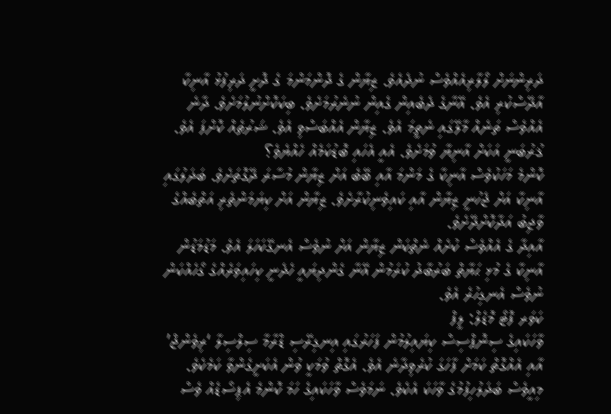ދަރިންނަށް ލޯލާރިއެއްވެސް ނުދެއެވެ. ޒިޔާން ގެ ދޮންމަންމަ ގެ ދޮށީ ދަރިފުޅު އާނިކާ އާދޭސްކުރި އެވެ. އޭނާގެ ދެބެއިން ގެއިން ނުނެރުމަށެވެ. ބިކަކޮށްނުލުމަށެވެ. ދާނެ އެއްވެސް ތަނެއް މާލޭގައި ނެތީމަ އެވެ. ޒިޔާން އެއްބަސްވި އެވެ. ޝަރުޠެއް ކޮށްފަ އެވެ. ޤުރުބަނީ އަކަށް އާނިޔާ ވުމަށެވެ. އެއީ އެހައި ބޮޑުކަމެއް ހެއްޔެވެ؟
ކޮންމެ މަހަކުވެސް އާނިކާ ގެ މަންމަ އާއި ބޭބެ އަށް ޒިޔާން މުސާރަ ދޭގޮތަށެވެ. ބަދަލުގައި އާނިކާ އަށް ޖެހުނީ ޒިޔާން އާއި ކައިވެނިކުރާށެވެ. ޒިޔާން އަށް ކިޔަމަންތެރި އަތްބެއްގެ ވާޖިބު އަދާކޮށްދޭށެވެ.
އާއިދާ ގެ އެއްވެސް ކުށެއް ނެތްކަން ޒިޔާން އަށް ނުވެސް އެނގޭކަހަލަ އެވެ. މަޑުމަޑުން އާނިކާ ގެ މުޅި ޙަޔާތް ބަރުބާދު ކުރަމުން އޭނާ ގެންދިޔައީ ހެދެނީ ކިހައިވަރެއްގެ ގޯހެއްކަން ނުވެސް އެނގިހުރެ އެވެ.
ކަވަރ ފޮޓޯ މޮޑެލް: ލީފް
ވާހަކައިގެ ސިނޮޕްސިސް ކިޔައިލުމުން ފަހަރުގައި އިނގިރޭސި ޑްރާމާ ސިލްސިލާ ‘ރިވެންޖް’ އާއި އެއްގޮތް ކަމަށް ފާހަގަ ކުރެވިދާނެ އެވެ. އެގޮތް ވުމަކީ ވުން އެކަށީގެންވާ ކަމެކެވެ. މިއީވެސް ބަދަލުހިފުމުގެ ވާހަކަ އެކެވެ. ނަމަވެސް ވާހަކައިގެ ހަމަ ކޮންމެ އެޕިސޯޑެއް ވެސް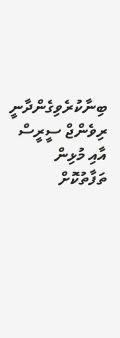ބިނާކުރެވިގެންދާނީ ރިވެންޖް ސީރީސް އާއި މުޅިން ތަފާތުކޮށް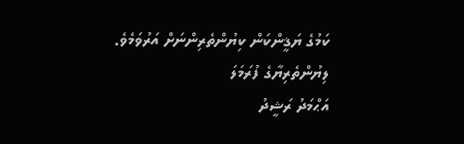ކަމުގެ ޔަޤީންކަން ކިޔުންތެރިންނަށް އަރުވަމެވެ.
ލިޔުންތެރިޔާގެ ފުރަމަލަ
އަޙްމަދު ރަޝީދު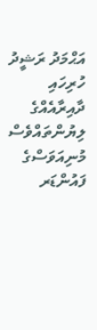އަޙްމަދު ރަޝީދު
ހުރިހައި ދާއިރާއެއްގެ ލިޔުންތައްވެސް މުނިއަވަސްގެ ފައުންޑަރ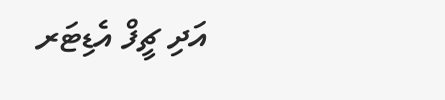އަދި ޗީފް އެޑިޓަރ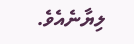ލިޔާނެއެވެ.